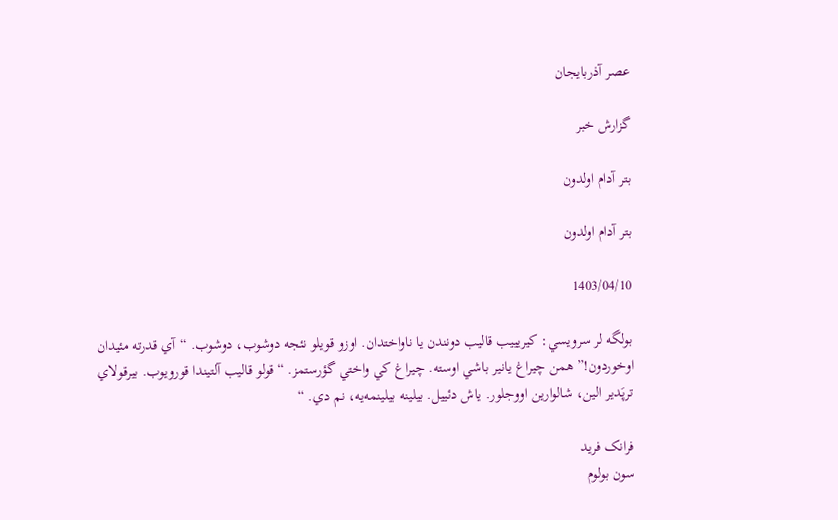عصر آذربایجان

گزارش خبر

بتر آدام اولدون

بتر آدام اولدون

1403/04/10

بولگه لر سرويسي: کيريييب قاليب دونندن يا ناواختدان. اوزو قويلو نئجه دوشوب، دوشوب. “آي قدرته مئيدان اوخوردون!” همن چيراغ يانير باشي اوسته. چيراغ کي واختي گؤرستمز. “قولو قاليب آلتيندا قورويوب. بيرقولاي ترپَدير الين، شالوارين اووجلور. ياش دئييل. بيلينه بيلينمه‌يه، نم دي. “

فرانک فريد
سون بولوم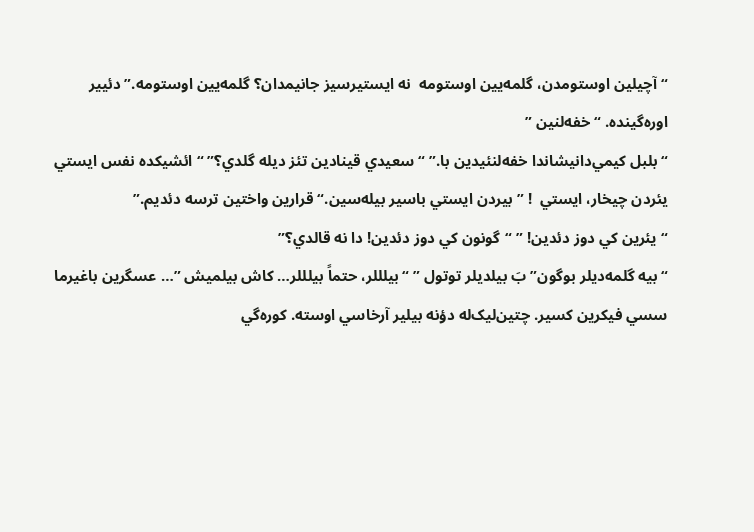“آچيلين اوستومدن، گلمه‌يين اوستومه  نه ايستيرسيز جانيمدان؟ گلمه‌يين اوستومه.” دئيير اوره‌گينده. “خفه‌لنين ”
“بلبل کيمي‌دانيشاندا خفه‌لنئيدين با.” “سعيدي قينادين تئز ديله گلدي؟” “ائشيکده نفس ايستي يئردن چيخار، ايستي  ! ” بيردن ايستي باسير بيله‌سين.“قرارين واختين ترسه دئديم.”
“يئرين کي دوز دئدين! ” “گونون کي دوز دئدين! دا نه قالدي؟”
“بيه گلمه‌ديلر بوگون” بَ بيلديلر توتول ” “بيلللر، حتماً بيلللر… کاش بيلميش ”… عسگرين باغيرما سسي فيکرين کسير. چتين‌ليک‌له دؤنه بيلير آرخاسي اوسته. کوره‌گي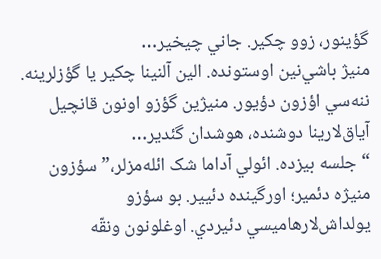گؤينور، زوو چکير. جاني چيخير…
منيژ باشي‌نين اوستونده. الين آلنينا چکير يا گؤزلرينه. ننه‌سي اؤزون دؤيور. منيژين گؤزو اونون قانچيل آياق‌لارينا دوشنده، هوشدان گئدير…
“جلسه بيزده. ائولي آداما شک ائله‌مزلر،” سؤزون منيژ‌‌ه دئمير؛ اورگينده دئيير. بو سؤزو يولداش‌لار‌هاميسي دئيردي. اوغلونون ونقّه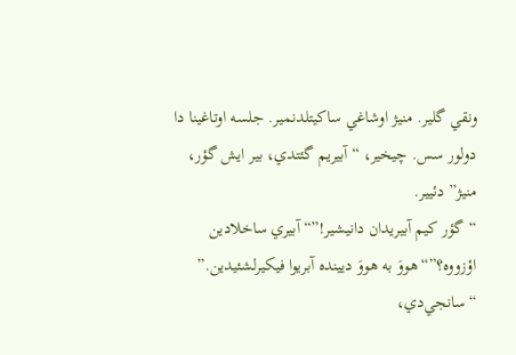ونقي گلير. منيژ اوشاغي ساکيتلدنمير. جلسه اوتاغينا دا دولور سس. چيخير، “آبيريم گئتدي، بير ايش گؤر، منيژ” دئيير.
“گؤر کيم آبيريدان دانيشير!”“آبيري ساخلادين اؤزووه؟”“هووَ به هووَ ديينده آبريوا فيکيرلشئيدين.”
“سانجي‌دي،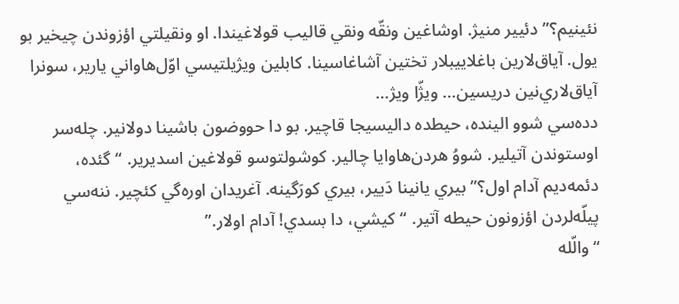نئينيم؟” دئيير منيژ. اوشاغين ونقّه ونقي قاليب قولاغيندا. او ونقيلتي اؤزوندن چيخير بو يول. آياق‌لارين باغلاييبلار تختين آشاغاسينا. کابلين ويژيلتيسي اوّل‌هاواني يارير، سونرا آياق‌لاري‌نين دريسين… ويژّا ويژ…
دده‌سي شوو الينده، حيطده داليسيجا قاچير. بو دا حووضون باشينا دولانير. چله‌سر اوستوندن آتيلير. شووُ هردن‌هاوايا چالير. کوشولتوسو قولاغين اسديرير. “گئده، دئمه‌ديم آدام اول؟” بيري يانينا دَيير، بيري کورَگينه. آغريدان اوره‌گي کئچير. ننه‌سي پيلّه‌لردن اؤزونون حيطه آتير. “کيشي، دا بسدي! آدام اولار.”
“والّله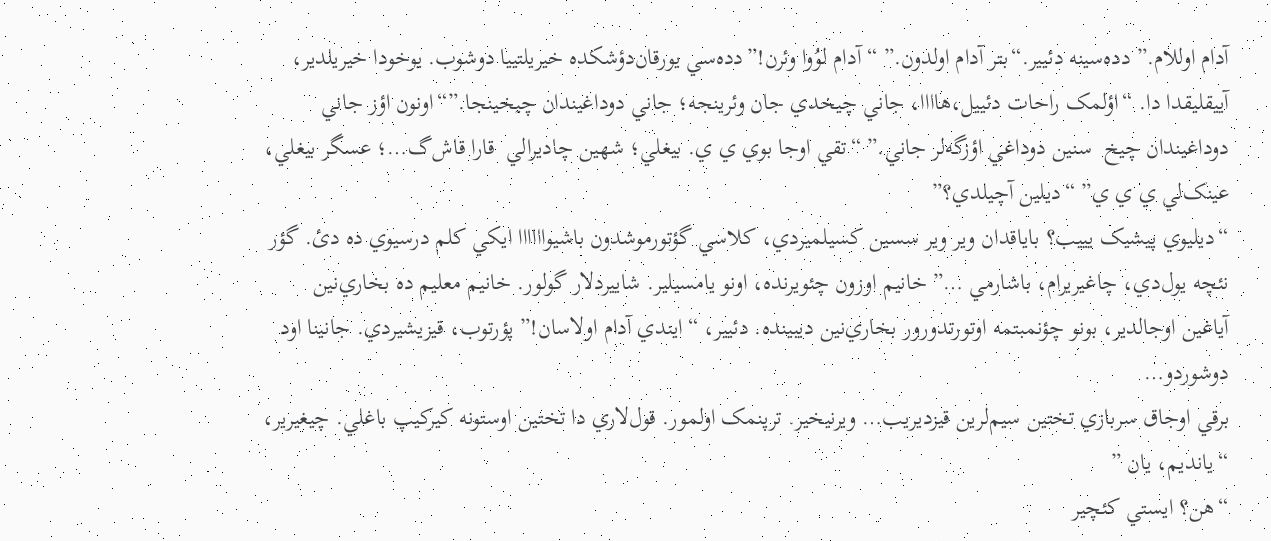آدام اوللام.” دده‌سينه دئيير.“بتر آدام اولدون.” “آدام لوُوا وئرن!”دده‌سي يورقان‌‌دؤشکده خيريلتييا دوشوب. يوخودا خيريلدير، آييقليقدا دا. “اؤلمک راحات دئييل،‌هاااا، جاني چيخدي جان وئرينجه؛ جاني دوداغيندان چيخينجا.”“اونون اؤز جاني دوداغيندان چيخ  سنين دوداغي اؤزگه‌لر جاني.” “تقي اوجا بوي ي ي. بيغلي؛ شهين چاديرالي  قارا قاش‌گ…؛ عسگر بيغلي، عينک‌لي ي ي ي” “ديلين آچيلدي؟”
“ديليوي پيشيک يييب؟ باياقدان وير وير سسين کسيلميردي، کلاسي گؤتورموشدون باشيواااااا ايکي کلم درسيوي ده دئ. گؤر نئچه يول‌دي، چاغيريرام، باشارمي …” خانيم اوزون چئويرنده، اونو يامسيلير. شاييردلار گولور. خانيم معليم ده بخاري‌نين آياغين اوجالدير، بونو چؤنمبتمه اوتورتدورور بخاري‌نين ديبينده. دئيير، “ايندي آدام اولاسان!” پؤرتوب، قيزيشيردي. جانينا اود دوشوردو…
برقي اوجاق سربازي تختين سيم‌لرين قيزديريب… ويرنيخير. ترپنمک اولمور. قو‌ل‌لاري دا تختين اوستونه کيرکيپ باغلي. چيغيرير، “يانديم، يان ”
“هن؟ ايستي کئچير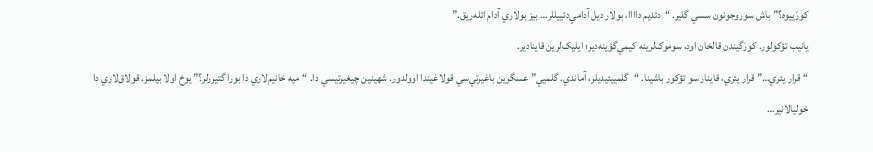کورَييوه؟” باش سوروجونون سسي گلير. “دئديم داااا، بولار ديل آدامي‌دئييللر… بيز بولاري آدام ائله‌ريق.”
يانيب تؤکولور. کورَگيندن قالخان اود، سوموک‌لرينه کيمي‌گؤينه‌دير؛ ايليک‌لرين قاينادير.
“قرار يئري…” قرار يئري، قاينار سو تؤکور باشينا. “گلمييئيديلر، آماندي. گلميي” عسگرين باغيرتي‌سي قولاغيندا اوولدور. شهينين چيغيرتيسي دا. “ميه خانيم‌لاري دا بورا گتيررلر؟” يوخ اولا بيلمز. قولاق‌لاري دا خوليالانير…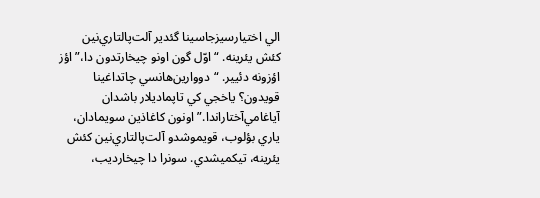الي اختيارسيزجاسينا گئدير آلت‌پالتاري‌نين کئش يئرينه. “اوّل گون اونو چيخارتدون دا،” اؤز اؤزونه دئيير. “دووارين‌هانسي چاتداغينا قويدون؟ ياخجي کي تاپماديلار باشدان آياغامي‌آختاراندا.” اونون کاغاذين سويمادان، ياري بؤلوب، قويموشدو آلت‌پالتاري‌نين کئش يئرينه، تيکميشدي. سونرا دا چيخارديب،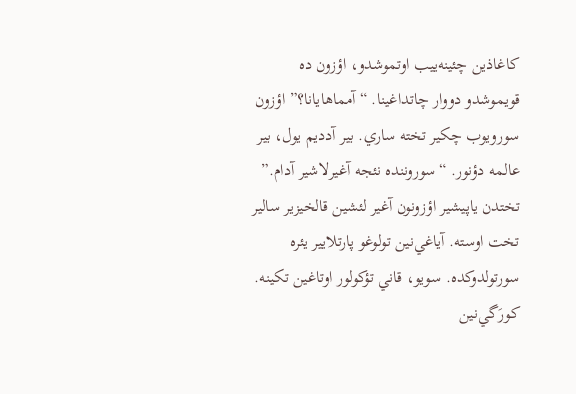کاغا‌ذين چئينه‌ييب اوتموشدو، اؤزون ده قويموشدو دووار چاتداغينا. “آمما‌هايانا؟” اؤزون سورويوب چکير تخته ساري. بير آدديم يول، بير عالمه دؤنور. “سوروننده نئجه آغيرلاشير آدام.” تختدن ياپيشير اؤزونون آغير لئشين قالخيزير سالير تخت اوسته. آياغي‌نين تولوغو پارتلايير يئره سورتولدوکده. سويو، قاني تؤکولور اوتاغين تکينه. کورَگي‌نين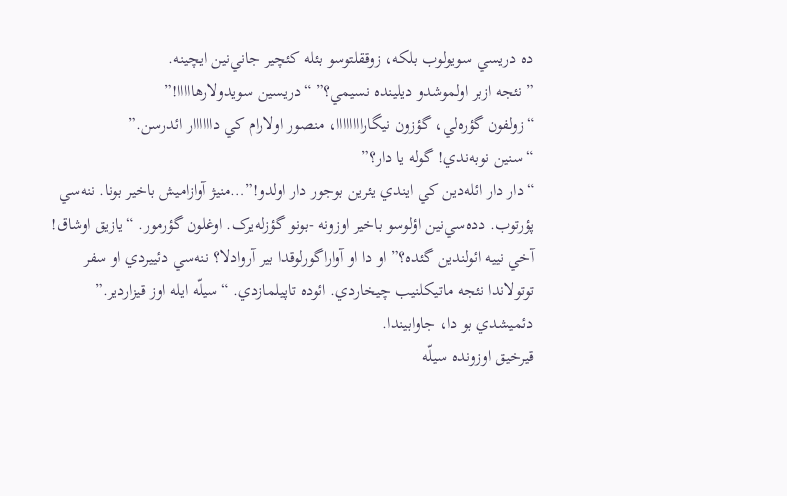ده دريسي سويولوب بلکه، زوققلتوسو بئله کئچير جاني‌نين ايچينه.
” نئجه ازبر اولموشدو ديلينده نسيمي؟” “دريسين سويدولار‌هااااا!”
“زولفون گؤره‌لي، گؤزون نيگاراااااااا، منصور اولارام کي داااااار ائدرسن.”
“سنين نوبه‌ندي! گوله يا دار؟”
“دار دار ائله‌دين کي ايندي يئرين بوجور دار اولدو!”…منيژ آوازاميش باخير بونا. ننه‌سي پؤرتوب. دده‌سي‌نين اؤلوسو باخير اوزونه -بونو گؤزله‌يرک. اوغلون گؤرمور. “يازيق اوشاق! آخي نييه ائولندين گئده؟” او دا او آواراگورلوقدا بير آروادلا؟ ننه‌سي دئييردي او سفر توتولاندا نئجه ماتيکلنيب چيخاردي. ائوده تاپيلمازدي. “سيلّه ايله اوز قيزاردير.” دئميشدي بو دا، جاوابيندا.
قيرخيق اوزونده سيلّه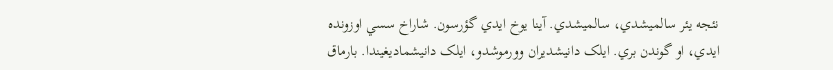نئجه يئر سالميشدي، سالميشدي. آينا يوخ ايدي گؤرسون. شاراخ سسي اوزونده ايدي، او گوندن بري. ايلک دانيشديران وورموشدو، ايلک دانيشماديغيندا. بارماق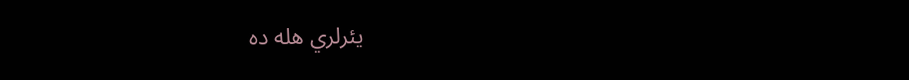يئرلري هله ده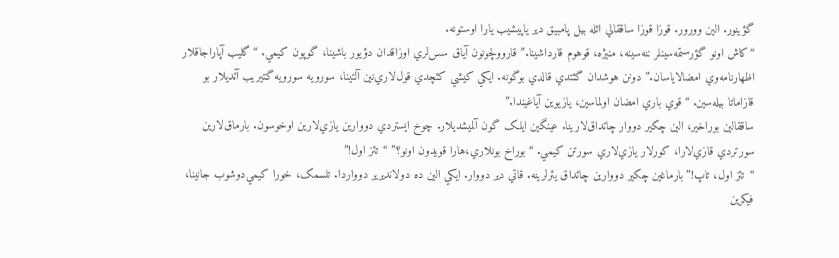گؤينور. الين وورور. قوزا قوزا ساققالي ائله بيل پامبيق ‌دير‌ ياپيشيب يارا اوستونه.
“کاش اونو گؤرستمه‌سينلر ننه‌سينه، منيژه، قوهوم قارداشينا.” قاروولچونون آياق سس‌لري اوزاقدان دؤيور باشينا، گوپون کيمي. “گليب آپاراجاقلار اظهارنامه‌وي امضالاياسان.” دونن هوشدان گئتدي قالدي بوگونه. ايکي کيشي کئچدي قول‌لاري‌نين آلتينا، سورويه سورويه گتيريب آتديلار بو قازاماتا بيله‌سين. “قوي باري امضان اولماسين، يازيوين آياغيندا.”
ساققالين بوراخير، الين چکير دووار چاتداق‌لارينا. عينگين ايلک گون آلميشديلار. چوخ ايستردي دووارين يازي‌لارين اوخوسون. بارماق‌لارين سورتردي قازي‌لارا، کورلار يازي‌لاري سورتن کيمي. “بوراخ بونلاري،‌هارا قويدون اونو؟” “تئز اول!”
“تئز اول، تاپ!”بارماغين چکير دووارين چاتداق يئرلرينه. قاتي ‌دير‌ دووار. ايکي الين ده دولانديرير دوواردا. تلسمک، خورا کيمي‌دوشوب جانينا، فيکرين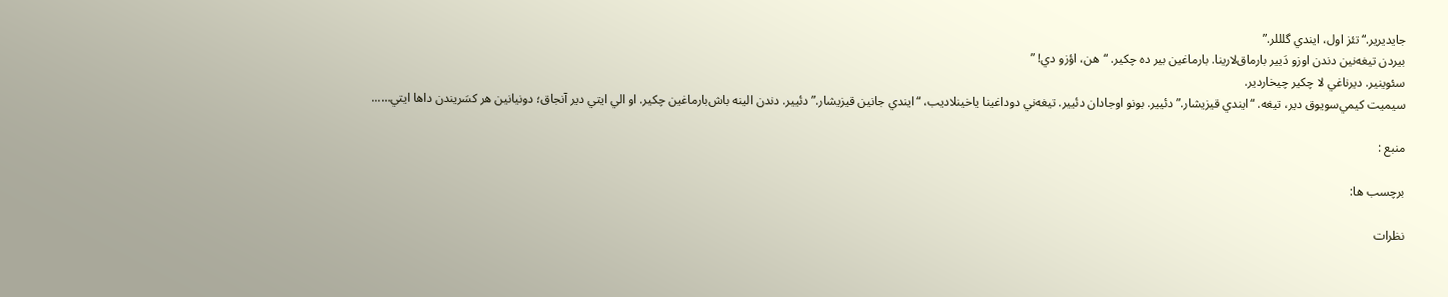جايديرير.“تئز اول، ايندي گلللر.”
بيردن تيغه‌نين دندن اوزو دَيير بارماق‌لارينا. بارماغين بير ده چکير. “هن، اؤزو دي! ”
سئوينير. ديرناغي لا چکير چيخاردير.
سيميت کيمي‌سويوق ‌دير‌، تيغه. “ايندي قيزيشار.” دئيير. بونو اوجادان دئيير. تيغه‌ني دوداغينا ياخينلاديب، “ايندي جانين قيزيشار.” دئيير. دندن الينه باش‌بارماغين چکير. او الي ايتي ‌دير‌ آنجاق؛ دونيانين هر کسَريندن داها ايتي…...

منبع :

برچسب ها:

نظرات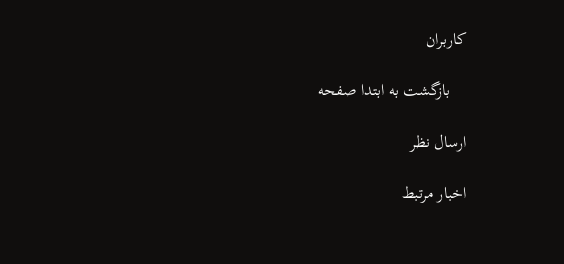کاربران

    بازگشت به ابتدا صفحه

ارسال نظر

اخبار مرتبط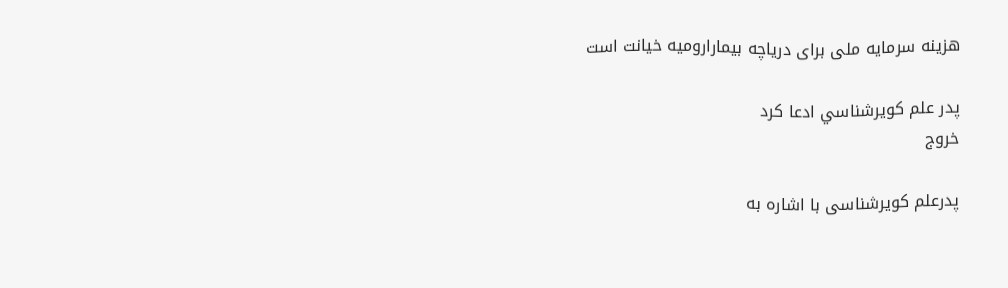هزینه سرمایه ملی برای دریاچه ‌بیمارارومیه خیانت است

پدر علم کويرشناسي ادعا كرد
خروج

پدرعلم کویرشناسی با اشاره به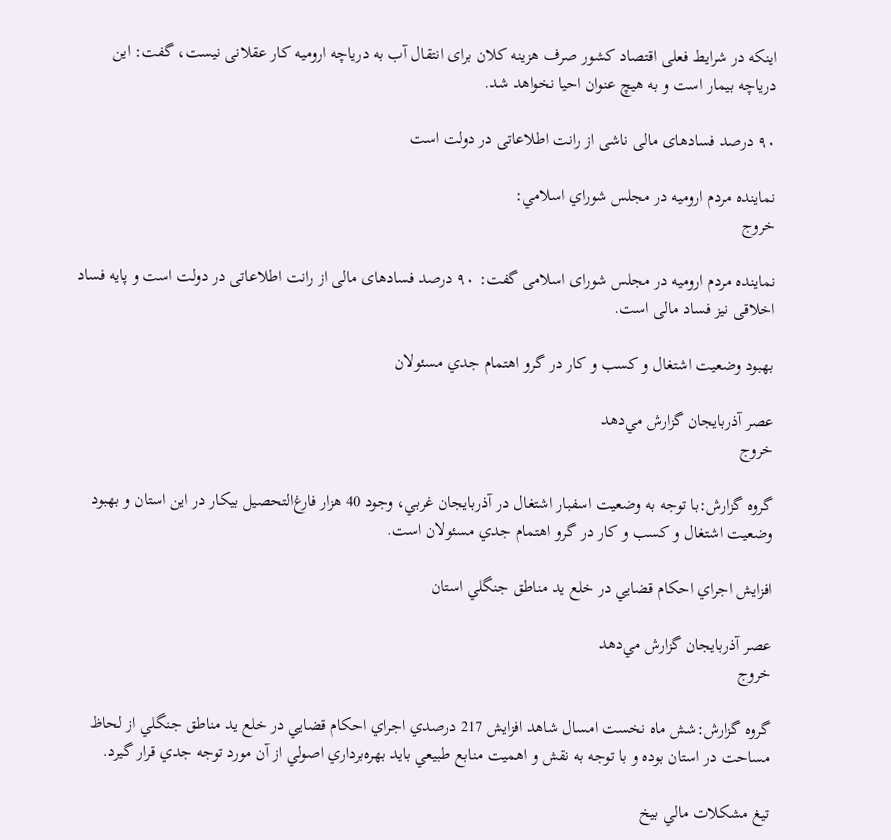اینکه در شرایط فعلی اقتصاد کشور صرف هزینه کلان برای انتقال آب به دریاچه ارومیه کار عقلانی نیست، گفت: این دریاچه بیمار است و به هیچ عنوان احیا نخواهد شد.

۹۰ درصد فسادهای مالی ناشی از رانت اطلاعاتی در دولت است

نماينده مردم اروميه در مجلس شوراي اسلامي:
خروج

نماینده مردم ارومیه در مجلس شورای اسلامی گفت: ۹۰ درصد فسادهای مالی از رانت اطلاعاتی در دولت است و پایه فساد اخلاقی نیز فساد مالی است.

بهبود وضعيت اشتغال و کسب و کار در گرو اهتمام جدي مسئولان

عصر آذربایجان گزارش مي‌دهد
خروج

گروه گزارش:با توجه به وضعيت اسفبار اشتغال در آذربايجان غربي، وجود 40 هزار فارغ‌التحصيل بيکار در اين استان و بهبود وضعيت اشتغال و کسب و کار در گرو اهتمام جدي مسئولان است.

افزايش اجراي احکام قضايي در خلع يد مناطق جنگلي استان

عصر آذربایجان گزارش مي‌دهد
خروج

گروه گزارش:شش ماه نخست امسال شاهد افزايش 217 درصدي اجراي احکام قضايي در خلع يد مناطق جنگلي از لحاظ مساحت در استان بوده و با توجه به نقش و اهميت منابع طبيعي بايد بهره‌برداري اصولي از آن مورد توجه جدي قرار گيرد.

تيغ مشکلات مالي بيخ‌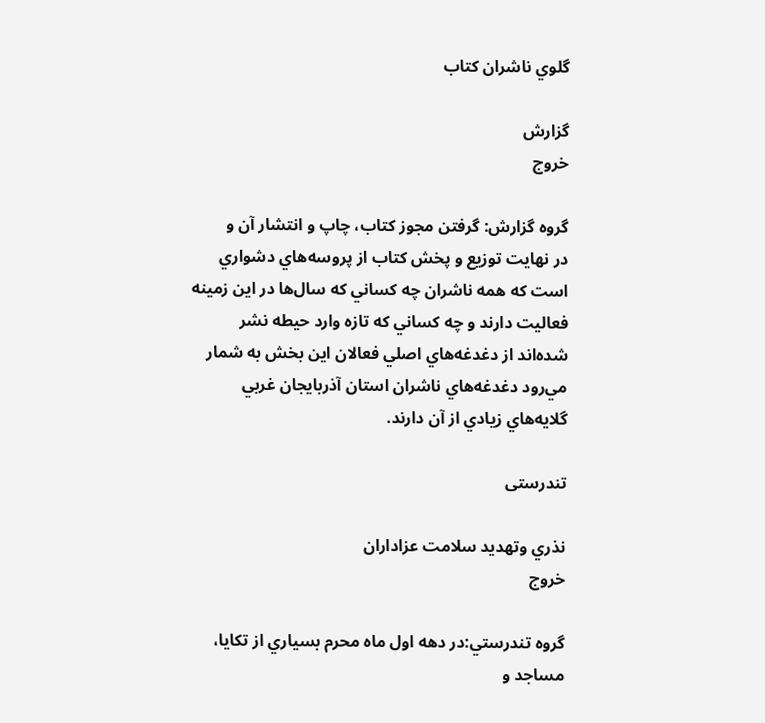گلوي ناشران کتاب

گزارش
خروج

گروه گزارش: گرفتن مجوز کتاب، چاپ و انتشار آن و در ‌‌نهايت توزيع و پخش کتاب از پروسه‌هاي دشواري است که همه ناشران چه کساني که سال‌ها در اين زمينه فعاليت دارند و چه کساني که تازه وارد حيطه نشر شده‌اند از دغدغه‌هاي اصلي فعالان اين بخش به شمار مي‌رود دغدغه‌هاي ناشران استان آذربايجان غربي گلايه‌هاي زيادي از آن دارند.

تندرستی

نذري وتهديد سلامت عزاداران
خروج

گروه تندرستي:در دهه اول ماه محرم بسياري از تكايا، مساجد و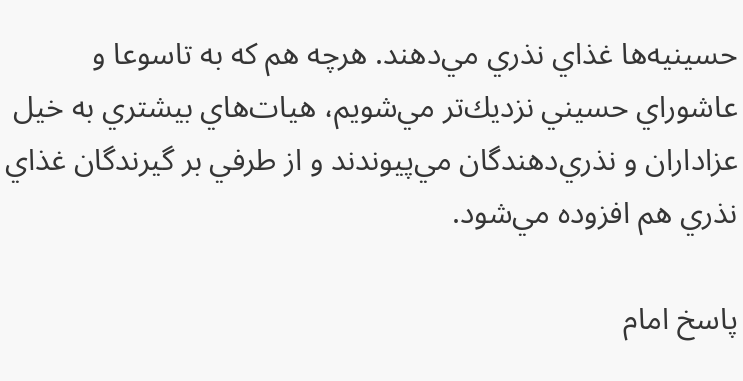حسينيه‌ها غذاي نذري مي‌دهند. هرچه هم كه به تاسوعا و عاشوراي حسيني نزديك‌تر مي‌شويم، هيات‌هاي بيشتري به خيل عزاداران و نذري‌دهندگان مي‌پيوندند و از طرفي بر گيرندگان غذاي نذري هم افزوده مي‌شود.

پاسخ امام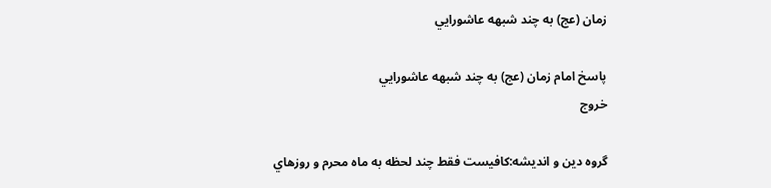زمان (عج) به چند شبهه عاشورايي

پاسخ امام زمان (عج) به چند شبهه عاشورايي
خروج

گروه دين و انديشه:کافيست فقط چند لحظه به ماه محرم و روزهاي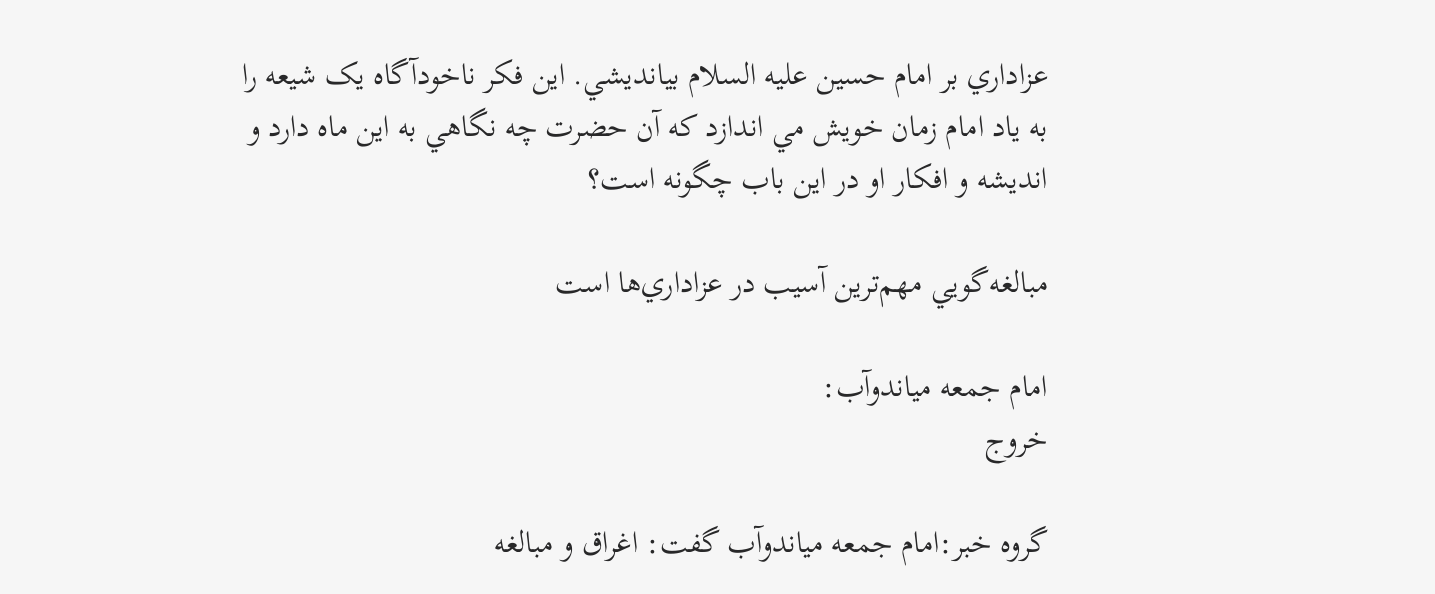عزاداري بر امام حسين عليه السلام بيانديشي. اين فکر ناخودآگاه يک شيعه را به ياد امام زمان خويش مي اندازد که آن حضرت چه نگاهي به اين ماه دارد و انديشه و افکار او در اين باب چگونه است؟

مبالغه‌گويي مهم‌ترين آسيب در عزاداري‌ها است

امام جمعه مياندوآب:
خروج

گروه خبر:امام جمعه مياندوآب گفت: اغراق و مبالغه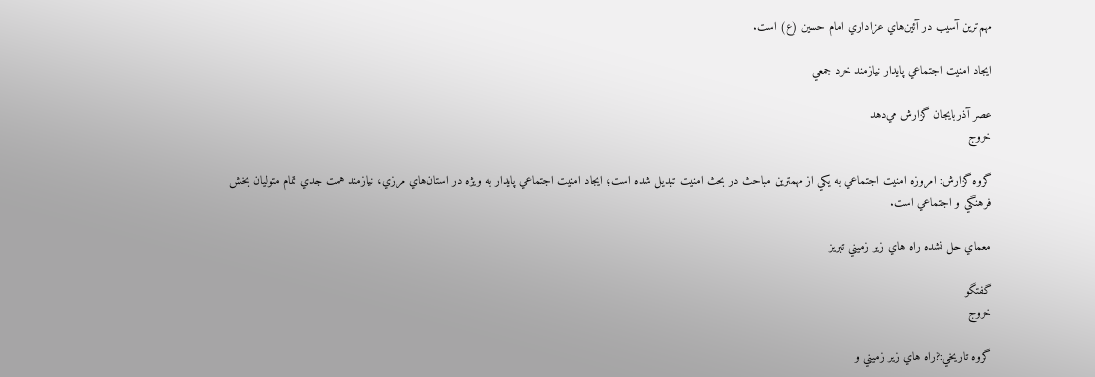مهم‌ترين آسيب در آئين‌‌هاي عزاداري امام حسين (ع) است.

ايجاد امنيت اجتماعي پايدار نيازمند خرد جمعي

عصر آذربايجان گزارش مي‌دهد
خروج

گروه گزارش: امروزه امنيت اجتماعي به يکي از مهمترين مباحث در بحث امنيت تبديل شده است؛ ايجاد امنيت اجتماعي پايدار به ويژه در استان‌هاي مرزي، نيازمند همت جدي تمام متوليان بخش فرهنگي و اجتماعي است.

معماي حل نشده راه هاي زير زميني تبريز

گفتگو
خروج

گروه تاريخي:?راه هاي زير زميني و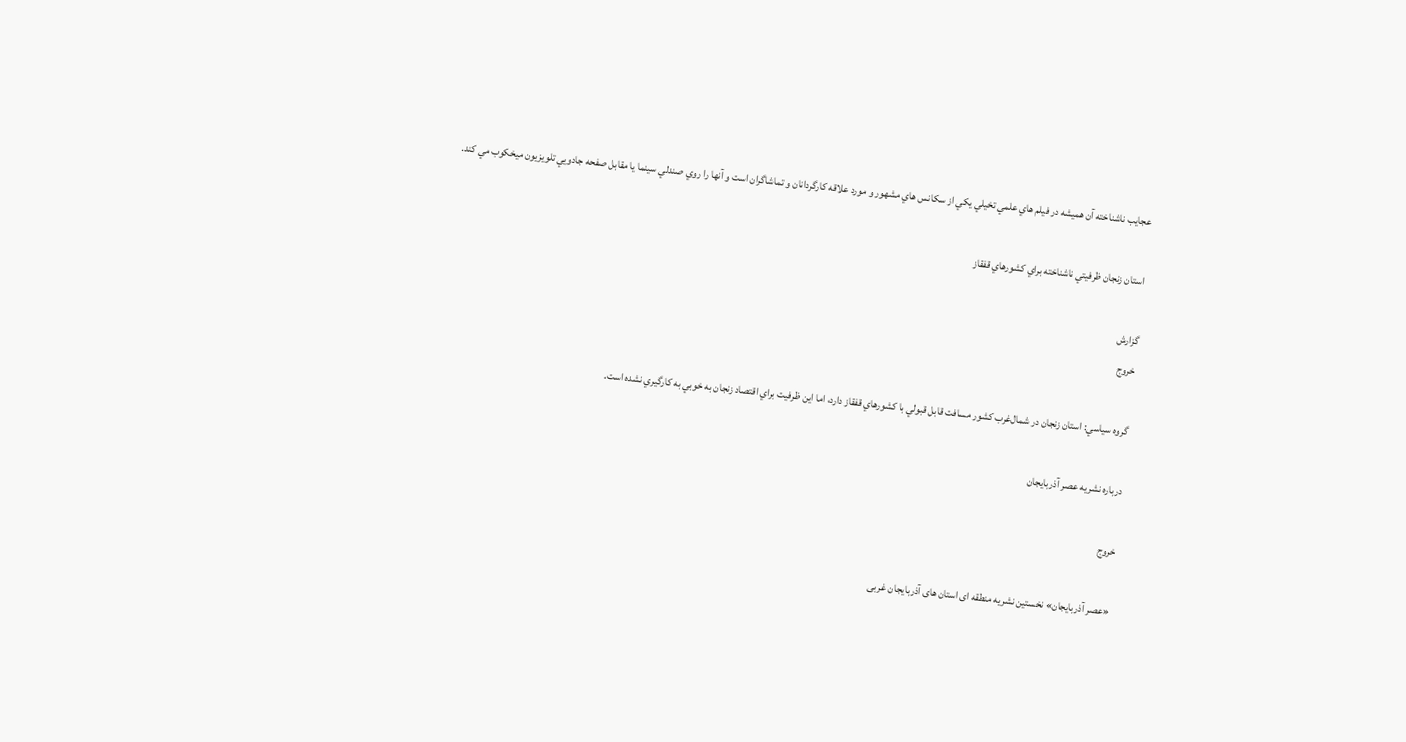عجايب ناشناخته آن هميشه در فيلم هاي علمي تخيلي يکي از سکانس هاي مشهور و مورد علاقه کارگردانان و تماشاگران است و آنها را روي صندلي سينما يا مقابل صفحه جادويي تلويزيون ميخکوب مي کند.

استان زنجان ظرفيتي ناشناخته براي کشورهاي قفقاز

گزارش
خروج

گروه سياسي: استان زنجان در شمال‌غرب کشور مسافت قابل قبولي با کشورهاي قفقاز دارد، اما اين ظرفيت براي اقتصاد زنجان به خوبي به کارگيري نشده است.

درباره نشریه عصر آذربایجان

خروج

«عصر آذربایجان» نخستین نشریه منطقه ای استان های آذربایجان غربی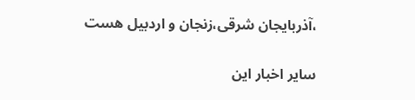،آذربایجان شرقی،زنجان و اردبیل هست

سایر اخبار این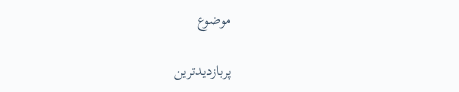موضوع

پربازدیدترین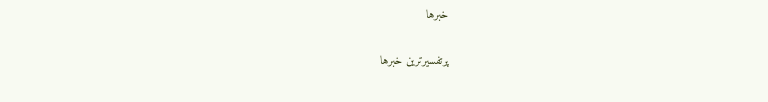خبرها

پرتفسیرترین خبرها